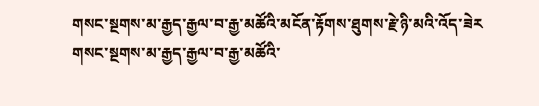གསང་སྔགས་མ་རྒྱད་རྒྱལ་བ་རྒྱ་མཚོའི་མངོན་རྟོགས་ཐུགས་རྗེ་ཉི་མའི་འོད་ཟེར
གསང་སྔགས་མ་རྒྱད་རྒྱལ་བ་རྒྱ་མཚོའི་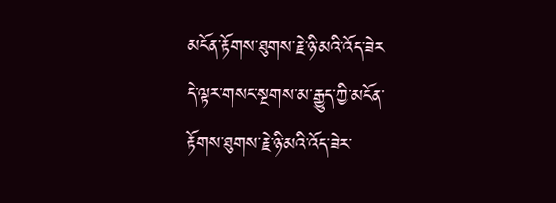མངོན་རྟོགས་ཐུགས་རྗེ་ཉི་མའི་འོད་ཟེར
དེ་ལྟར་གསང་སྔགས་མ་རྒྱུད་ཀྱི་མངོན་རྟོགས་ཐུགས་རྗེ་ཉི་མའི་འོད་ཟེར་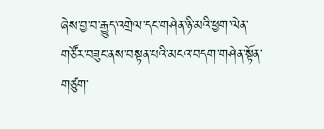ཞེས་བྱ་བ་རྒྱུད་འགྲེལ་དང་གཤེན་ཉི་མའི་ཕྱག་ལེན་གཙོར་བཟུང་ནས་བསྟན་པའི་མངའ་བདག་གཤེན་སྟོན་གཙུག་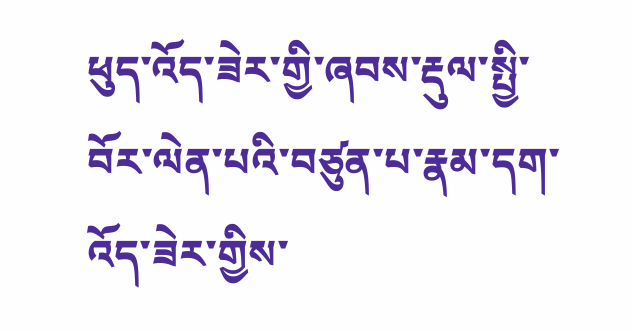ཕུད་འོད་ཟེར་གྱི་ཞབས་རྡུལ་སྤྱི་བོར་ལེན་པའི་བཙུན་པ་རྣམ་དག་འོད་ཟེར་གྱིས་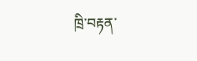ཁྲི་བརྟན་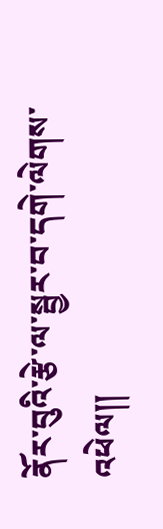ནོར་བུའི་རྩེ་ལ་སྦྱར་བ་དགེ་ལེགས་འཕེལ།།